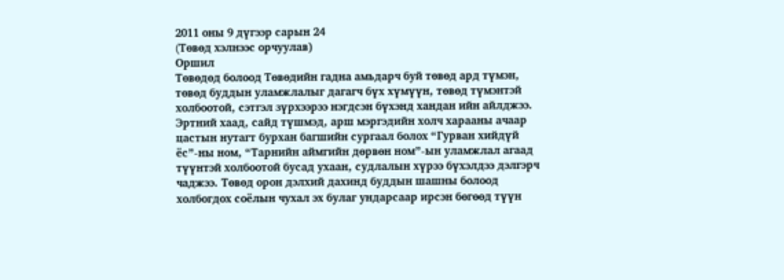2011 оны 9 дүгээр сарын 24
(Tөвөд хэлнээс орчуулав)
Оршил
Tөвөдөд болоод Төвөдийн гадна амьдарч буй төвөд ард түмэн, төвөд буддын уламжлалыг дагагч бүх хүмүүн, төвөд түмэнтэй холбоотой, сэтгэл зүрхээрээ нэгдсэн бүхэнд хандан ийн айлджээ.
Эртний хаад, сайд түшмэд, арш мэргэдийн холч харааны ачаар цастын нутагт бурхан багшийн сургаал болох “Гурван хийдүй ёс”-ны ном, “Тарнийн аймгийн дөрвөн ном”-ын уламжлал агаад түүнтэй холбоотой бусад ухаан, судлалын хүрээ бүхэлдээ дэлгэрч чаджээ. Tөвөд орон дэлхий дахинд буддын шашны болоод холбогдох соёлын чухал эх булаг ундарсаар ирсэн бөгөөд түүн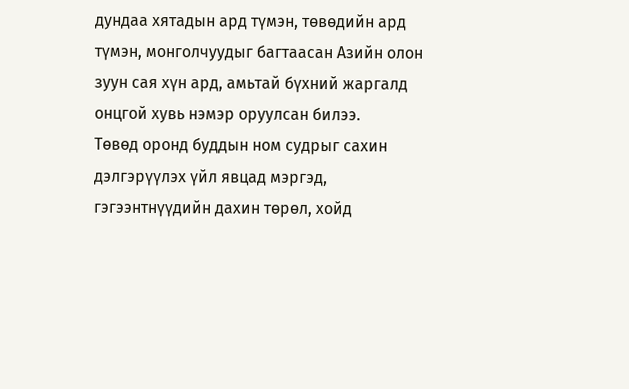дундаа хятадын ард түмэн, төвөдийн ард түмэн, монголчуудыг багтаасан Азийн олон зуун сая хүн ард, амьтай бүхний жаргалд онцгой хувь нэмэр оруулсан билээ.
Tөвөд оронд буддын ном судрыг сахин дэлгэрүүлэх үйл явцад мэргэд, гэгээнтнүүдийн дахин төрөл, хойд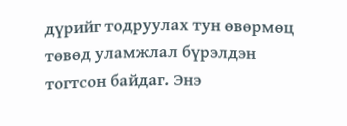дүрийг тодруулах тун өвөрмөц төвөд уламжлал бүрэлдэн тогтсон байдаг. Энэ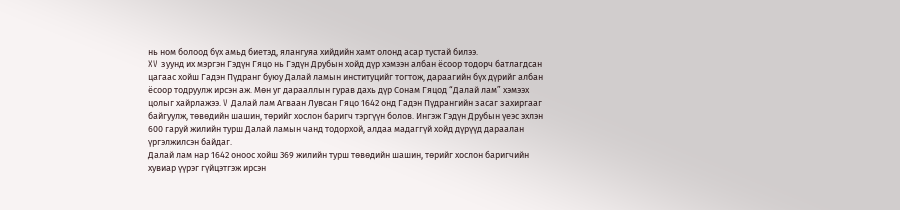нь ном болоод бүх амьд биетэд, ялангуяа хийдийн хамт олонд асар тустай билээ.
XV зуунд их мэргэн Гэдүн Гяцо нь Гэдүн Друбын хойд дүр хэмээн албан ёсоор тодорч батлагдсан цагаас хойш Гадэн Пүдранг буюу Далай ламын институцийг тогтож, дараагийн бүх дүрийг албан ёсоор тодруулж ирсэн аж. Мөн уг дарааллын гурав дахь дүр Сонам Гяцод “Далай лам” хэмээх цолыг хайрлажээ. V Далай лам Агваан Лувсан Гяцо 1642 онд Гадэн Пүдрангийн засаг захиргааг байгуулж, төвөдийн шашин, төрийг хослон баригч тэргүүн болов. Ингэж Гэдүн Друбын үеэс эхлэн 600 гаруй жилийн турш Далай ламын чанд тодорхой, алдаа мадаггүй хойд дүрүүд дараалан үргэлжилсэн байдаг.
Далай лам нар 1642 оноос хойш 369 жилийн турш төвөдийн шашин, төрийг хослон баригчийн хувиар үүрэг гүйцэтгэж ирсэн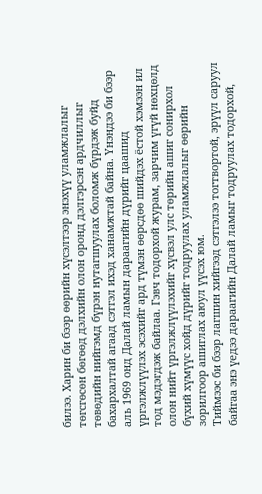билээ. Харин би бээр өөрийн хүсэлтээр энэхүү уламжлалыг төгсгөсөн бөгөөд дэлхийн олон оронд дэлгэрсэн ардчиллыг төвөдийн нийгэмд бүрэн нутагшуулах боломж бүрдэж буйд бахархалтай агаад сэтгэл ихэд ханамжтай байна. Үнэндээ би бээр аль 1969 онд Далай ламын дараагийн дүрийг цаашид үргэлжлүүлэх эсэхийг ард түмэн өөрсдөө шийдэх ёстой хэмээн ил тод мэдэгдэж байлаа. Гэвч тодорхой журам, зарчим үгүй нөхцөлд олон нийт үргэлжлүүлэхийг хүсвэл улс төрийн ашиг сонирхол бүхий хүмүүс хойд дүрийг тодруулах уламжлалыг өөрийн зорилгоор ашиглах аюул үүсэх юм.
Тиймээс би бээр лагшин хийгээд сэтгэлээ тогтвортой, эрүүл саруул байгаа энэ үедээ дараагийн Далай ламыг тодруулах тодорхой,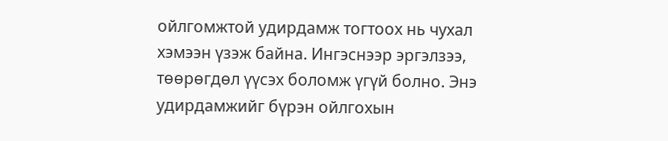ойлгомжтой удирдамж тогтоох нь чухал хэмээн үзэж байна. Ингэснээр эргэлзээ, төөрөгдөл үүсэх боломж үгүй болно. Энэ удирдамжийг бүрэн ойлгохын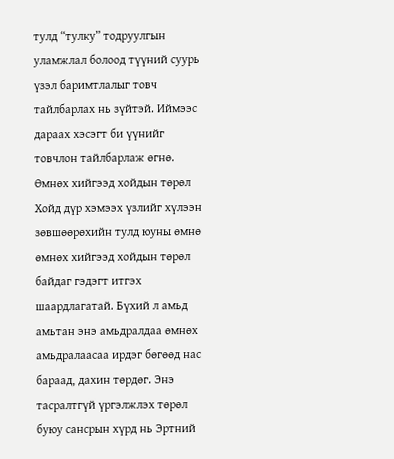тулд “тулку” тодруулгын уламжлал болоод түүний суурь үзэл баримтлалыг товч тайлбарлах нь зүйтэй. Иймээс дараах хэсэгт би үүнийг товчлон тайлбарлаж өгнө.
Өмнөх хийгээд хойдын төрөл
Хойд дүр хэмээх үзлийг хүлээн зөвшөөрөхийн тулд юуны өмнө өмнөх хийгээд хойдын төрөл байдаг гэдэгт итгэх шаардлагатай. Бүхий л амьд амьтан энэ амьдралдаа өмнөх амьдралаасаа ирдэг бөгөөд нас бараад, дахин төрдөг. Энэ тасралтгүй үргэлжлэх төрөл буюу сансрын хүрд нь Эртний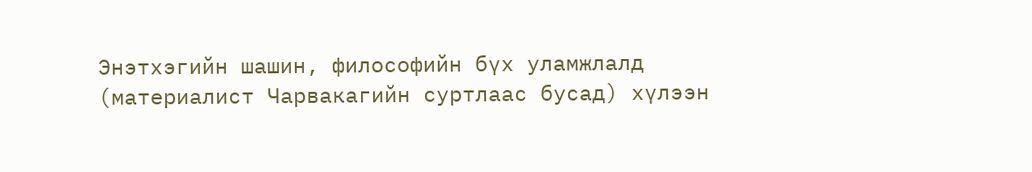Энэтхэгийн шашин, философийн бүх уламжлалд (материалист Чарвакагийн суртлаас бусад) хүлээн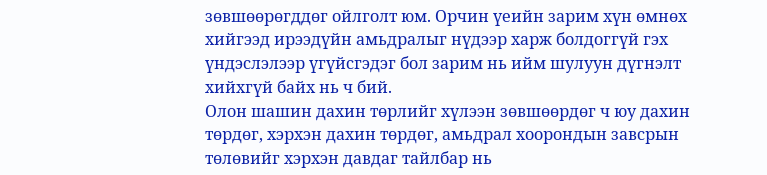зөвшөөрөгддөг ойлголт юм. Орчин үеийн зарим хүн өмнөх хийгээд ирээдүйн амьдралыг нүдээр харж болдоггүй гэх үндэслэлээр үгүйсгэдэг бол зарим нь ийм шулуун дүгнэлт хийхгүй байх нь ч бий.
Олон шашин дахин төрлийг хүлээн зөвшөөрдөг ч юу дахин төрдөг, хэрхэн дахин төрдөг, амьдрал хоорондын завсрын төлөвийг хэрхэн давдаг тайлбар нь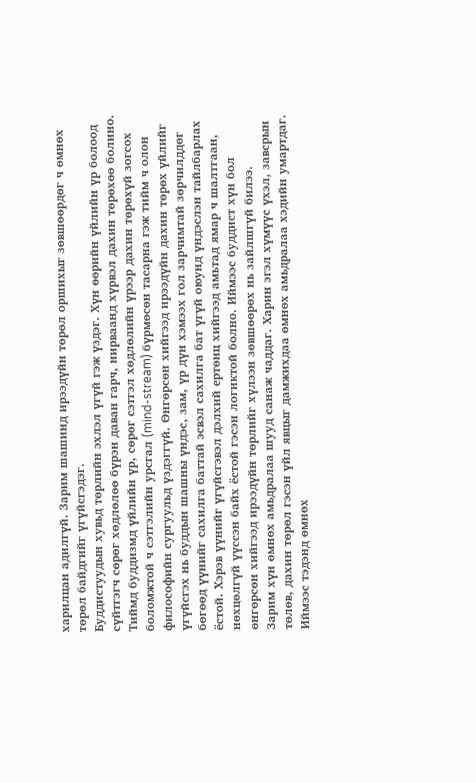харилцан адилгүй. Зарим шашинд ирээдүйн төрөл оршихыг зөвшөөрдөг ч өмнөх төрөл байдгийг үгүйсгэдэг.
Буддистуудын хувьд төрлийн эхлэл үгүй гэж үздэг. Хүн өөрийн үйлийн үр болоод сүйтгэгч сөрөг хөдлөлөө бүрэн даван гарч, нирваанд хүрвэл дахин төрөхөө болино. Тиймд буддизмд үйлийн үр, сөрөг сэтгэл хөдлөлийн үрээр дахин төрөхүй зогсох боломжтой ч сэтгэлийн урсгал (mind-stream) бүрмөсөн тасарна гэж тийм ч олон философийн сургуульд үздэггүй. Өнгөрсөн хийгээд ирээдүйн дахин төрөх үйлийг үгүйсгэх нь буддын шашны үндэс, зам, үр дүн хэмээх гол зарчимтай зөрчилддөг бөгөөд үүнийг сахилга баттай эсвэл сахилга бат үгүй оюунд үндэслэн тайлбарлах ёстой. Хэрэв үүнийг үгүйсгэвэл дэлхий ертөнц хийгээд амьтад ямар ч шалтгаан, нөхцөлгүй үүссэн байх ёстой гэсэн логиктой болно. Иймээс буддист хүн бол өнгөрсөн хийгээд ирээдүйн төрлийг хүлээн зөвшөөрөх нь зайлшгүй билээ.
Зарим хүн өмнөх амьдралаа шууд санаж чаддаг. Харин эгэл хүмүүс үхэл, завсрын төлөв, дахин төрөл гэсэн үйл явцыг дамжихдаа өмнөх амьдралаа хэдийн умартдаг. Иймээс тэдэнд өмнөх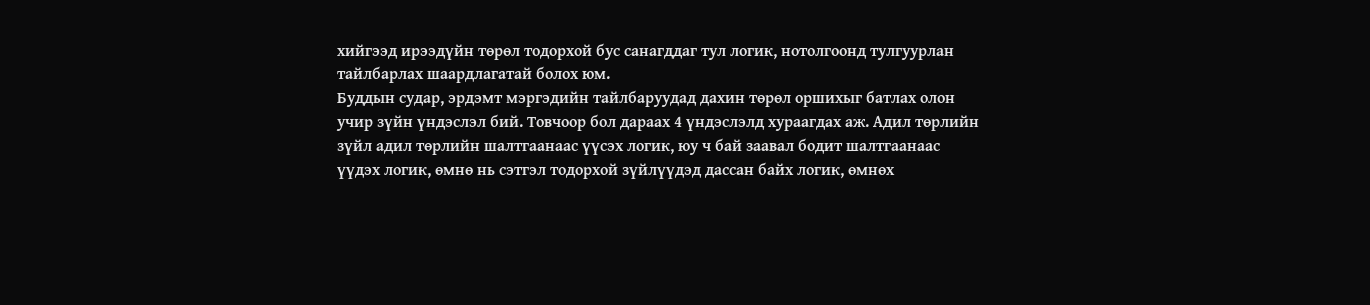хийгээд ирээдүйн төрөл тодорхой бус санагддаг тул логик, нотолгоонд тулгуурлан тайлбарлах шаардлагатай болох юм.
Буддын судар, эрдэмт мэргэдийн тайлбаруудад дахин төрөл оршихыг батлах олон учир зүйн үндэслэл бий. Товчоор бол дараах 4 үндэслэлд хураагдах аж. Адил төрлийн зүйл адил төрлийн шалтгаанаас үүсэх логик, юу ч бай заавал бодит шалтгаанаас үүдэх логик, өмнө нь сэтгэл тодорхой зүйлүүдэд дассан байх логик, өмнөх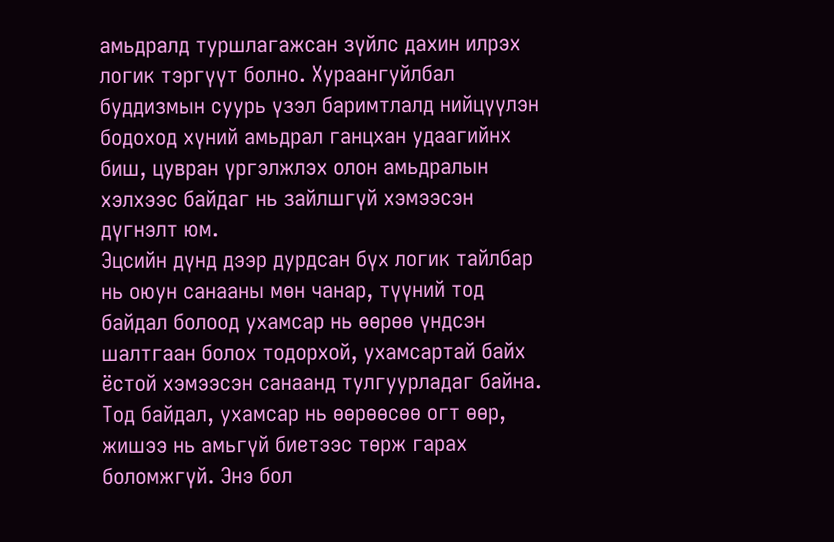амьдралд туршлагажсан зүйлс дахин илрэх логик тэргүүт болно. Хураангуйлбал буддизмын суурь үзэл баримтлалд нийцүүлэн бодоход хүний амьдрал ганцхан удаагийнх биш, цувран үргэлжлэх олон амьдралын хэлхээс байдаг нь зайлшгүй хэмээсэн дүгнэлт юм.
Эцсийн дүнд дээр дурдсан бүх логик тайлбар нь оюун санааны мөн чанар, түүний тод байдал болоод ухамсар нь өөрөө үндсэн шалтгаан болох тодорхой, ухамсартай байх ёстой хэмээсэн санаанд тулгуурладаг байна. Тод байдал, ухамсар нь өөрөөсөө огт өөр, жишээ нь амьгүй биетээс төрж гарах боломжгүй. Энэ бол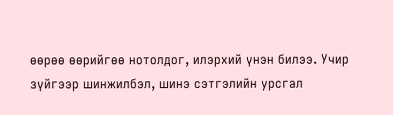өөрөө өөрийгөө нотолдог, илэрхий үнэн билээ. Учир зүйгээр шинжилбэл, шинэ сэтгэлийн урсгал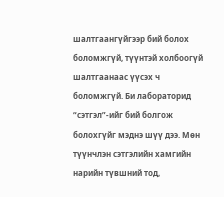шалтгаангүйгээр бий болох боломжгүй, түүнтэй холбоогүй шалтгаанаас үүсэх ч боломжгүй. Би лабораторид “сэтгэл”-ийг бий болгож болохгүйг мэднэ шүү дээ. Мөн түүнчлэн сэтгэлийн хамгийн нарийн түвшний тод,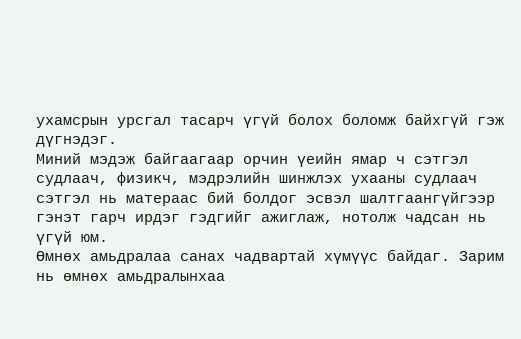ухамсрын урсгал тасарч үгүй болох боломж байхгүй гэж дүгнэдэг.
Миний мэдэж байгаагаар орчин үеийн ямар ч сэтгэл судлаач, физикч, мэдрэлийн шинжлэх ухааны судлаач сэтгэл нь матераас бий болдог эсвэл шалтгаангүйгээр гэнэт гарч ирдэг гэдгийг ажиглаж, нотолж чадсан нь үгүй юм.
Өмнөх амьдралаа санах чадвартай хүмүүс байдаг. Зарим нь өмнөх амьдралынхаа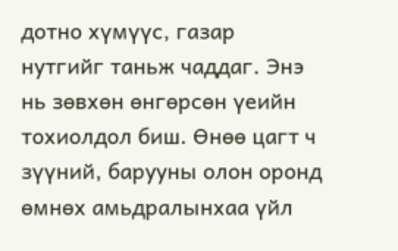дотно хүмүүс, газар нутгийг таньж чаддаг. Энэ нь зөвхөн өнгөрсөн үеийн тохиолдол биш. Өнөө цагт ч зүүний, барууны олон оронд өмнөх амьдралынхаа үйл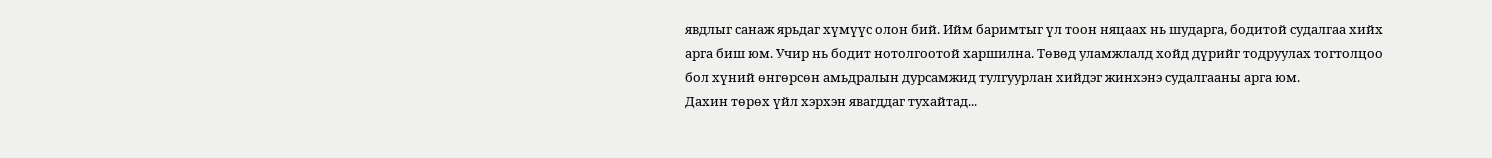явдлыг санаж ярьдаг хүмүүс олон бий. Ийм баримтыг үл тоон няцаах нь шударга, бодитой судалгаа хийх арга биш юм. Учир нь бодит нотолгоотой харшилна. Төвөд уламжлалд хойд дүрийг тодруулах тогтолцоо бол хүний өнгөрсөн амьдралын дурсамжид тулгуурлан хийдэг жинхэнэ судалгааны арга юм.
Дахин төрөх үйл хэрхэн явагддаг тухайтад...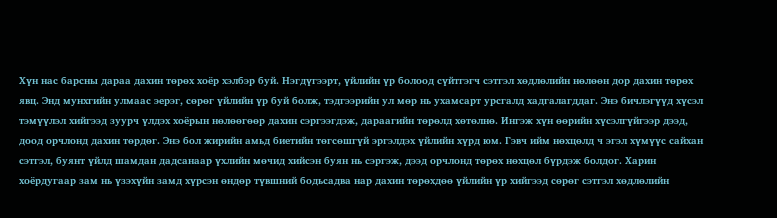Хүн нас барсны дараа дахин төрөх хоёр хэлбэр буй. Нэгдүгээрт, үйлийн үр болоод сүйтгэгч сэтгэл хөдлөлийн нөлөөн дор дахин төрөх явц. Энд мунхгийн улмаас эерэг, сөрөг үйлийн үр буй болж, тэдгээрийн ул мөр нь ухамсарт урсгалд хадгалагддаг. Энэ бичлэгүүд хүсэл тэмүүлэл хийгээд зуурч үлдэх хоёрын нөлөөгөөр дахин сэргээгдэж, дараагийн төрөлд хөтөлнө. Ингэж хүн өөрийн хүсэлгүйгээр дээд, доод орчлонд дахин төрдөг. Энэ бол жирийн амьд биетийн төгсөшгүй эргэлдэх үйлийн хүрд юм. Гэвч ийм нөхцөлд ч эгэл хүмүүс сайхан сэтгэл, буянт үйлд шамдан дадсанаар үхлийн мөчид хийсэн буян нь сэргэж, дээд орчлонд төрөх нөхцөл бүрдэж болдог. Харин хоёрдугаар зам нь үзэхүйн замд хүрсэн өндөр түвшний бодьсадва нар дахин төрөхдөө үйлийн үр хийгээд сөрөг сэтгэл хөдлөлийн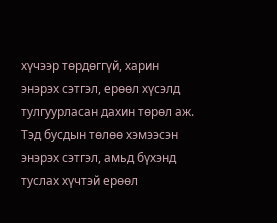хүчээр төрдөггүй, харин энэрэх сэтгэл, ерөөл хүсэлд тулгуурласан дахин төрөл аж. Тэд бусдын төлөө хэмээсэн энэрэх сэтгэл, амьд бүхэнд туслах хүчтэй ерөөл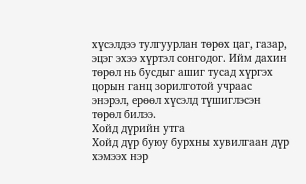хүсэлдээ тулгуурлан төрөх цаг, газар, эцэг эхээ хүртэл сонгодог. Ийм дахин төрөл нь бусдыг ашиг тусад хүргэх цорын ганц зорилготой учраас энэрэл, ерөөл хүсэлд түшиглэсэн төрөл билээ.
Хойд дүрийн утга
Хойд дүр буюу бурхны хувилгаан дүр хэмээх нэр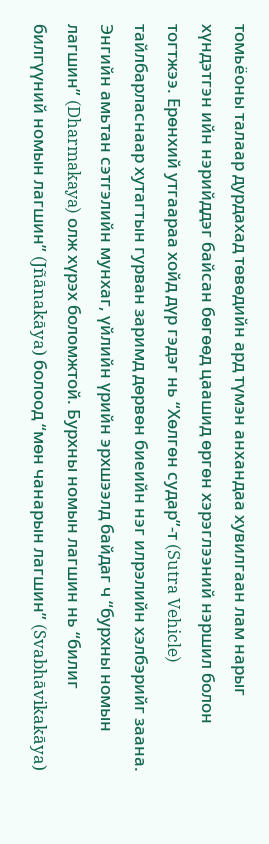томьёоны талаар дурдахад төвөдийн ард түмэн анхандаа хувилгаан лам нарыг хүндэтгэн ийн нэрийддэг байсан бөгөөд цаашид өргөн хэрэглээний нэршил болон тогтжээ. Ерөнхий утгаараа хойд дүр гэдэг нь “Хөлгөн судар”-т (Sutra Vehicle) тайлбарласнаар хутагтын гурван заримд дөрвөн биеийн нэг илрэлийн хэлбэрийг заана. Энгийн амьтан сэтгэлийн мунхаг, үйлийн үрийн эрхшээлд байдаг ч “бурхны номын лагшин” (Dharmakaya) олж хүрэх боломжтой. Бурхны номын лагшин нь “билиг билгүүний номын лагшин” (Jñānakāya) болоод “мөн чанарын лагшин” (Svabhāvikakāya)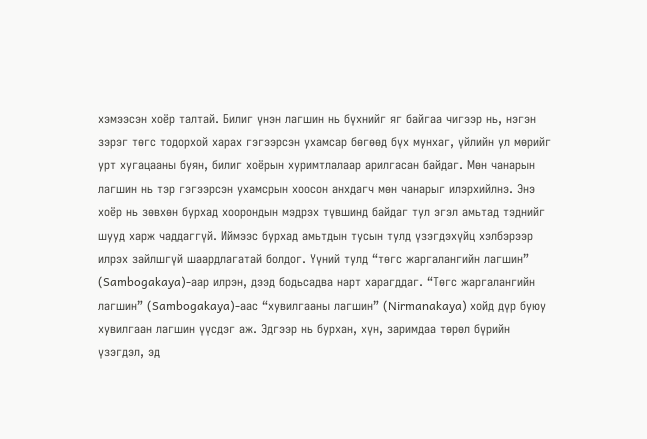хэмээсэн хоёр талтай. Билиг үнэн лагшин нь бүхнийг яг байгаа чигээр нь, нэгэн зэрэг төгс тодорхой харах гэгээрсэн ухамсар бөгөөд бүх мунхаг, үйлийн ул мөрийг урт хугацааны буян, билиг хоёрын хуримтлалаар арилгасан байдаг. Mөн чанарын лагшин нь тэр гэгээрсэн ухамсрын хоосон анхдагч мөн чанарыг илэрхийлнэ. Энэ хоёр нь зөвхөн бурхад хоорондын мэдрэх түвшинд байдаг тул эгэл амьтад тэднийг шууд харж чаддаггүй. Иймээс бурхад амьтдын тусын тулд үзэгдэхүйц хэлбэрээр илрэх зайлшгүй шаардлагатай болдог. Үүний тулд “төгс жаргалангийн лагшин” (Sambogakaya)-аар илрэн, дээд бодьсадва нарт харагддаг. “Төгс жаргалангийн лагшин” (Sambogakaya)-аас “хувилгааны лагшин” (Nirmanakaya) хойд дүр буюу хувилгаан лагшин үүсдэг аж. Эдгээр нь бурхан, хүн, заримдаа төрөл бүрийн үзэгдэл, эд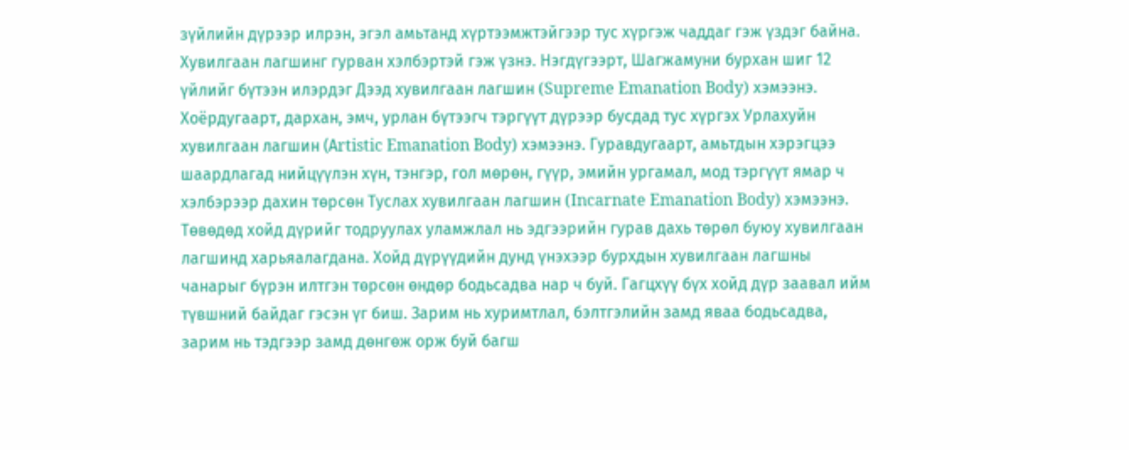зүйлийн дүрээр илрэн, эгэл амьтанд хүртээмжтэйгээр тус хүргэж чаддаг гэж үздэг байна.
Хувилгаан лагшинг гурван хэлбэртэй гэж үзнэ. Нэгдүгээрт, Шагжамуни бурхан шиг 12 үйлийг бүтээн илэрдэг Дээд хувилгаан лагшин (Supreme Emanation Body) хэмээнэ. Хоёрдугаарт, дархан, эмч, урлан бүтээгч тэргүүт дүрээр бусдад тус хүргэх Урлахуйн хувилгаан лагшин (Аrtistic Emanation Body) хэмээнэ. Гуравдугаарт, амьтдын хэрэгцээ шаардлагад нийцүүлэн хүн, тэнгэр, гол мөрөн, гүүр, эмийн ургамал, мод тэргүүт ямар ч хэлбэрээр дахин төрсөн Туслах хувилгаан лагшин (Incarnate Emanation Body) хэмээнэ. Төвөдөд хойд дүрийг тодруулах уламжлал нь эдгээрийн гурав дахь төрөл буюу хувилгаан лагшинд харьяалагдана. Хойд дүрүүдийн дунд үнэхээр бурхдын хувилгаан лагшны чанарыг бүрэн илтгэн төрсөн өндөр бодьсадва нар ч буй. Гагцхүү бүх хойд дүр заавал ийм түвшний байдаг гэсэн үг биш. Зарим нь хуримтлал, бэлтгэлийн замд яваа бодьсадва, зарим нь тэдгээр замд дөнгөж орж буй багш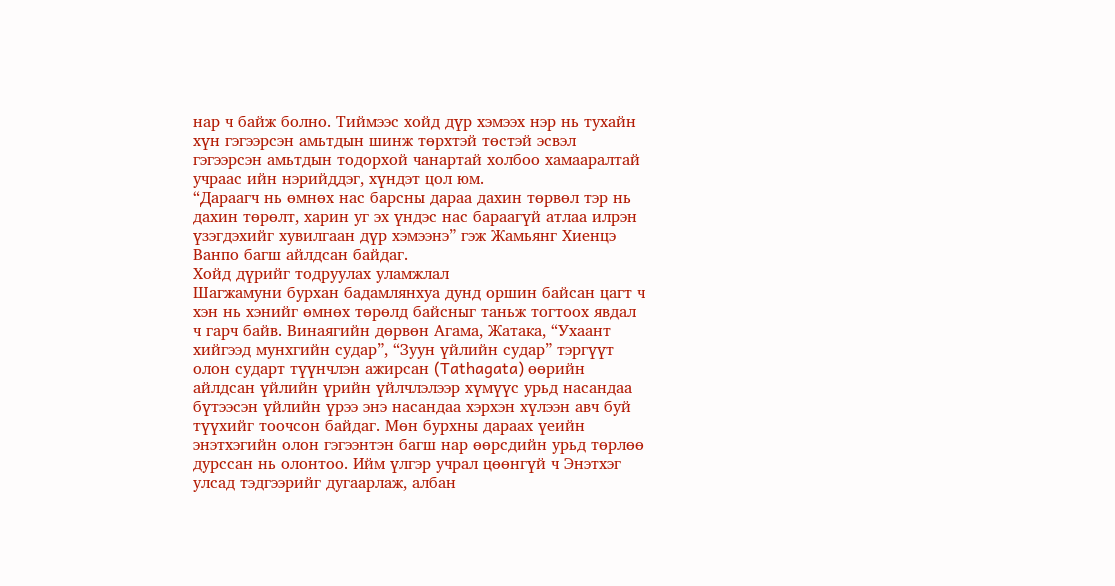нар ч байж болно. Тиймээс хойд дүр хэмээх нэр нь тухайн хүн гэгээрсэн амьтдын шинж төрхтэй төстэй эсвэл гэгээрсэн амьтдын тодорхой чанартай холбоо хамааралтай учраас ийн нэрийддэг, хүндэт цол юм.
“Дараагч нь өмнөх нас барсны дараа дахин төрвөл тэр нь дахин төрөлт, харин уг эх үндэс нас бараагүй атлаа илрэн үзэгдэхийг хувилгаан дүр хэмээнэ” гэж Жамьянг Хиенцэ Ванпо багш айлдсан байдаг.
Хойд дүрийг тодруулах уламжлал
Шагжамуни бурхан бадамлянхуа дунд оршин байсан цагт ч хэн нь хэнийг өмнөх төрөлд байсныг таньж тогтоох явдал ч гарч байв. Винаягийн дөрвөн Агама, Жатака, “Ухаант хийгээд мунхгийн судар”, “Зуун үйлийн судар” тэргүүт олон сударт түүнчлэн ажирсан (Tathagata) өөрийн айлдсан үйлийн үрийн үйлчлэлээр хүмүүс урьд насандаа бүтээсэн үйлийн үрээ энэ насандаа хэрхэн хүлээн авч буй түүхийг тоочсон байдаг. Мөн бурхны дараах үеийн энэтхэгийн олон гэгээнтэн багш нар өөрсдийн урьд төрлөө дурссан нь олонтоо. Ийм үлгэр учрал цөөнгүй ч Энэтхэг улсад тэдгээрийг дугаарлаж, албан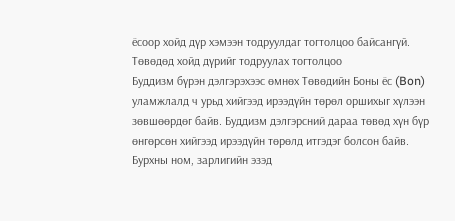ёсоор хойд дүр хэмээн тодруулдаг тогтолцоо байсангүй.
Төвөдөд хойд дүрийг тодруулах тогтолцоо
Буддизм бүрэн дэлгэрэхээс өмнөх Төвөдийн Боны ёс (Bon) уламжлалд ч урьд хийгээд ирээдүйн төрөл оршихыг хүлээн зөвшөөрдөг байв. Буддизм дэлгэрсний дараа төвөд хүн бүр өнгөрсөн хийгээд ирээдүйн төрөлд итгэдэг болсон байв. Бурхны ном, зарлигийн эзэд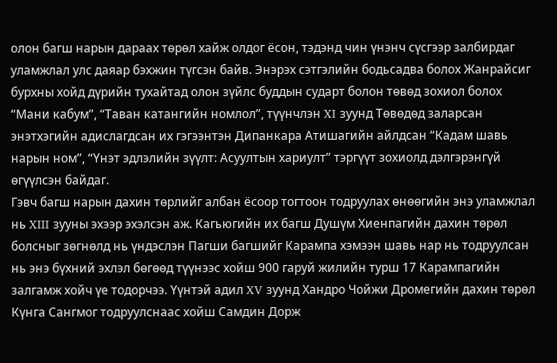олон багш нарын дараах төрөл хайж олдог ёсон, тэдэнд чин үнэнч сүсгээр залбирдаг уламжлал улс даяар бэхжин түгсэн байв. Энэрэх сэтгэлийн бодьсадва болох Жанрайсиг бурхны хойд дүрийн тухайтад олон зүйлс буддын сударт болон төвөд зохиол болох “Мани кабум”, “Таван катангийн номлол”, түүнчлэн XI зуунд Төвөдөд заларсан энэтхэгийн адислагдсан их гэгээнтэн Дипанкара Атишагийн айлдсан “Кадам шавь нарын ном”, “Үнэт эдлэлийн зүүлт: Асуултын хариулт” тэргүүт зохиолд дэлгэрэнгүй өгүүлсэн байдаг.
Гэвч багш нарын дахин төрлийг албан ёсоор тогтоон тодруулах өнөөгийн энэ уламжлал нь XIII зууны эхээр эхэлсэн аж. Кагьюгийн их багш Душүм Хиенпагийн дахин төрөл болсныг зөгнөлд нь үндэслэн Пагши багшийг Карампа хэмээн шавь нар нь тодруулсан нь энэ бүхний эхлэл бөгөөд түүнээс хойш 900 гаруй жилийн турш 17 Карампагийн залгамж хойч үе тодорчээ. Үүнтэй адил XV зуунд Хандро Чойжи Дромегийн дахин төрөл Күнга Сангмог тодруулснаас хойш Самдин Дорж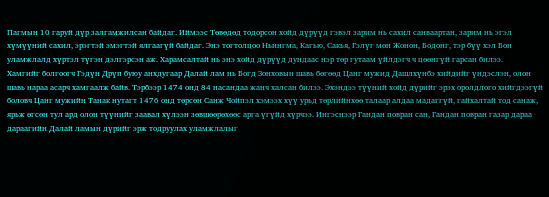Пагмын 10 гаруй дүр залгамжилсан байдаг. Иймээс Төвөдөд тодорсон хойд дүрүүд гэвэл зарим нь сахил санваартан, зарим нь эгэл хүмүүний сахил, эрэгтэй эмэгтэй ялгаагүй байдаг. Энэ тогтолцоо Ньингма, Кагью, Сакья, Гэлүг мөн Жонoн, Бодонг, тэр бүү хэл Бон уламжлалд хүртэл түгэн дэлгэрсэн аж. Харамсалтай нь энэ хойд дүрүүд дундаас нэр төр гутаам үйлдэгч ч цөөнгүй гарсан билээ.
Хамгийг болгоогч Гэдүн Дрүп буюу анхдугаар Далай лам нь Богд Зонховын шавь бөгөөд Цанг мужид Дашлхүнбэ хийдийг үндэслэн, олон шавь нараа асарч хамгаалж байв. Тэрбээр 1474 онд 84 насандаа жанч халсан билээ. Эхэндээ түүний хойд дүрийг эрэх оролдлого хийгдээгүй боловч Цанг мужийн Танак нутагт 1476 онд төрсөн Санж Чойпэл хэмээх хүү урьд төрлийнхөө талаар алдаа мадаггүй, гайхалтай тод санаж, ярьж өгсөн тул ард олон түүнийг заавал хүлээн зөвшөөрөхөөс арга үгүйд хүрчээ. Ингэснээр Гандан повран сан, Гандан повран газар дараа дараагийн Далай ламын дүрийг эрж тодруулах уламжлалыг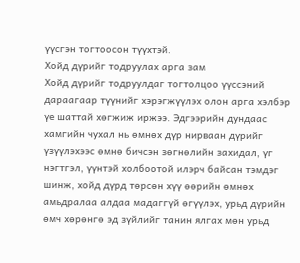үүсгэн тогтоосон түүхтэй.
Хойд дүрийг тодруулах арга зам
Хойд дүрийг тодруулдаг тогтолцоо үүссэний дараагаар түүнийг хэрэгжүүлэх олон арга хэлбэр үе шаттай хөгжиж иржээ. Эдгээрийн дундаас хамгийн чухал нь өмнөх дүр нирваан дүрийг үзүүлэхээс өмнө бичсэн зөгнөлийн захидал, үг нэгтгэл, үүнтэй холбоотой илэрч байсан тэмдэг шинж, хойд дүрд төрсөн хүү өөрийн өмнөх амьдралаа алдаа мадаггүй өгүүлэх, урьд дүрийн өмч хөрөнгө эд зүйлийг танин ялгах мөн урьд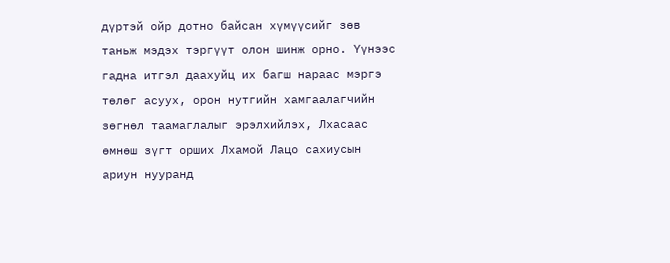дүртэй ойр дотно байсан хүмүүсийг зөв таньж мэдэх тэргүүт олон шинж орно. Үүнээс гадна итгэл даахуйц их багш нараас мэргэ төлөг асуух, орон нутгийн хамгаалагчийн зөгнөл таамаглалыг эрэлхийлэх, Лхасаас өмнөш зүгт орших Лхамой Лацо сахиусын ариун нууранд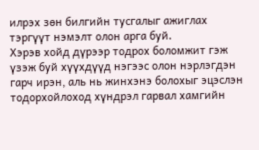илрэх зөн билгийн тусгалыг ажиглах тэргүүт нэмэлт олон арга буй.
Хэрэв хойд дүрээр тодрох боломжит гэж үзэж буй хүүхдүүд нэгээс олон нэрлэгдэн гарч ирэн, аль нь жинхэнэ болохыг эцэслэн тодорхойлоход хүндрэл гарвал хамгийн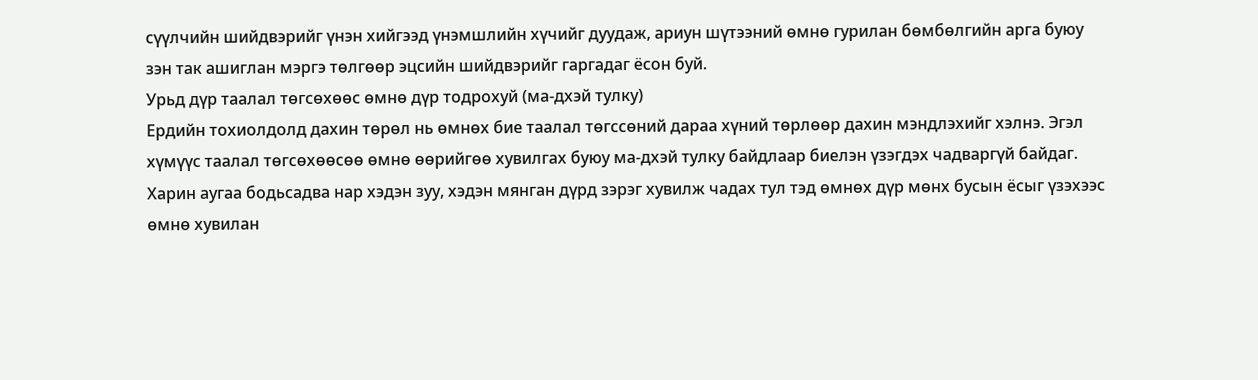сүүлчийн шийдвэрийг үнэн хийгээд үнэмшлийн хүчийг дуудаж, ариун шүтээний өмнө гурилан бөмбөлгийн арга буюу зэн так ашиглан мэргэ төлгөөр эцсийн шийдвэрийг гаргадаг ёсон буй.
Урьд дүр таалал төгсөхөөс өмнө дүр тодрохуй (ма-дхэй тулку)
Ердийн тохиолдолд дахин төрөл нь өмнөх бие таалал төгссөний дараа хүний төрлөөр дахин мэндлэхийг хэлнэ. Эгэл хүмүүс таалал төгсөхөөсөө өмнө өөрийгөө хувилгах буюу ма-дхэй тулку байдлаар биелэн үзэгдэх чадваргүй байдаг. Харин аугаа бодьсадва нар хэдэн зуу, хэдэн мянган дүрд зэрэг хувилж чадах тул тэд өмнөх дүр мөнх бусын ёсыг үзэхээс өмнө хувилан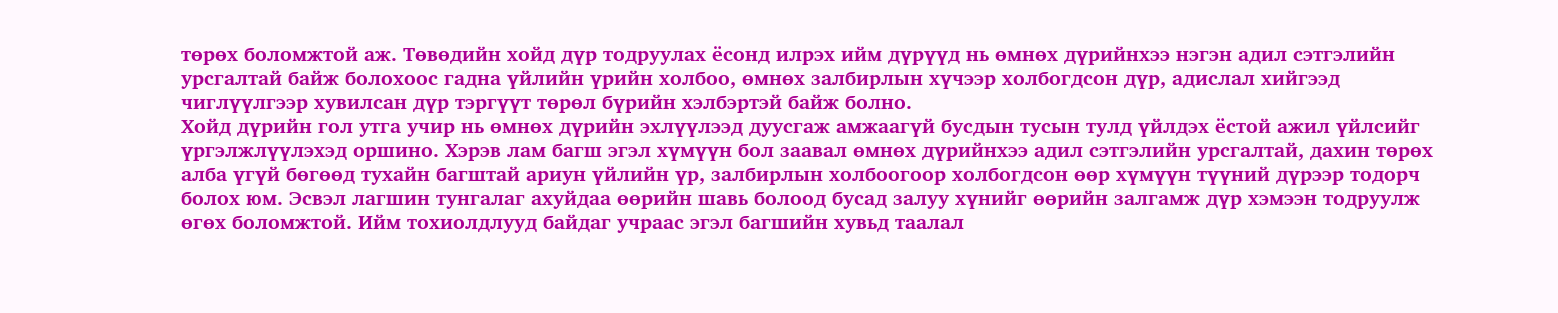төрөх боломжтой аж. Төвөдийн хойд дүр тодруулах ёсонд илрэх ийм дүрүүд нь өмнөх дүрийнхээ нэгэн адил сэтгэлийн урсгалтай байж болохоос гадна үйлийн үрийн холбоо, өмнөх залбирлын хүчээр холбогдсон дүр, адислал хийгээд чиглүүлгээр хувилсан дүр тэргүүт төрөл бүрийн хэлбэртэй байж болно.
Хойд дүрийн гол утга учир нь өмнөх дүрийн эхлүүлээд дуусгаж амжаагүй бусдын тусын тулд үйлдэх ёстой ажил үйлсийг үргэлжлүүлэхэд оршино. Хэрэв лам багш эгэл хүмүүн бол заавал өмнөх дүрийнхээ адил сэтгэлийн урсгалтай, дахин төрөх алба үгүй бөгөөд тухайн багштай ариун үйлийн үр, залбирлын холбоогоор холбогдсон өөр хүмүүн түүний дүрээр тодорч болох юм. Эсвэл лагшин тунгалаг ахуйдаа өөрийн шавь болоод бусад залуу хүнийг өөрийн залгамж дүр хэмээн тодруулж өгөх боломжтой. Ийм тохиолдлууд байдаг учраас эгэл багшийн хувьд таалал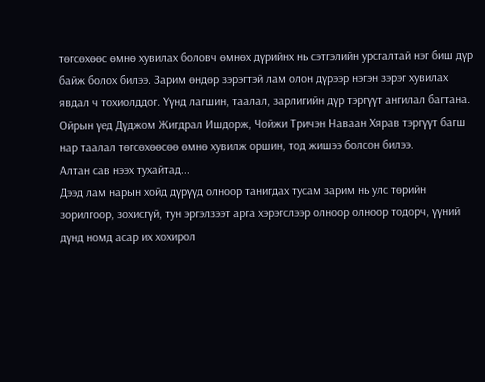төгсөхөөс өмнө хувилах боловч өмнөх дүрийнх нь сэтгэлийн урсгалтай нэг биш дүр байж болох билээ. Зарим өндөр зэрэгтэй лам олон дүрээр нэгэн зэрэг хувилах явдал ч тохиолддог. Үүнд лагшин, таалал, зарлигийн дүр тэргүүт ангилал багтана. Ойрын үед Дүджом Жигдрал Ишдорж, Чойжи Тричэн Наваан Хярав тэргүүт багш нар таалал төгсөхөөсөө өмнө хувилж оршин, тод жишээ болсон билээ.
Алтан сав нээх тухайтад...
Дээд лам нарын хойд дүрүүд олноор танигдах тусам зарим нь улс төрийн зорилгоор, зохисгүй, тун эргэлзээт арга хэрэгслээр олноор олноор тодорч, үүний дүнд номд асар их хохирол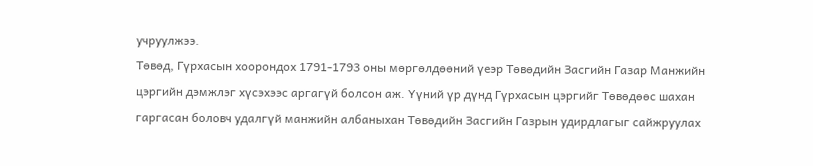учруулжээ.
Төвөд, Гүрхасын хоорондох 1791-1793 оны мөргөлдөөний үеэр Төвөдийн Засгийн Газар Манжийн цэргийн дэмжлэг хүсэхээс аргагүй болсон аж. Үүний үр дүнд Гүрхасын цэргийг Төвөдөөс шахан гаргасан боловч удалгүй манжийн албаныхан Төвөдийн Засгийн Газрын удирдлагыг сайжруулах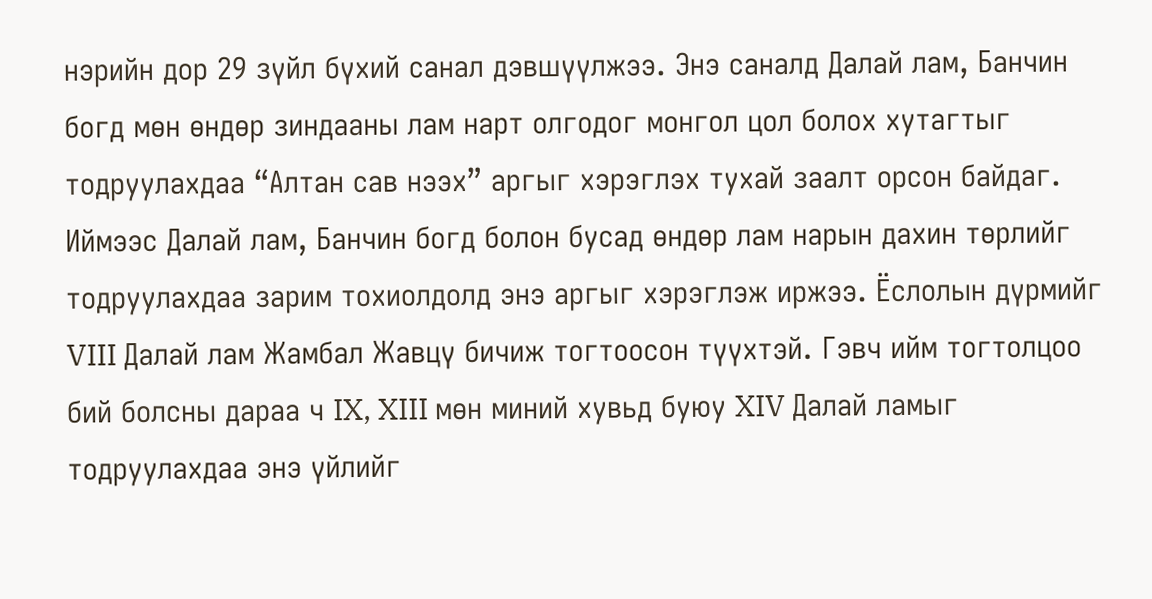нэрийн дор 29 зүйл бүхий санал дэвшүүлжээ. Энэ саналд Далай лам, Банчин богд мөн өндөр зиндааны лам нарт олгодог монгол цол болох хутагтыг тодруулахдаа “Алтан сав нээх” аргыг хэрэглэх тухай заалт орсон байдаг. Иймээс Далай лам, Банчин богд болон бусад өндөр лам нарын дахин төрлийг тодруулахдаа зарим тохиолдолд энэ аргыг хэрэглэж иржээ. Ёслолын дүрмийг VIII Далай лам Жамбал Жавцү бичиж тогтоосон түүхтэй. Гэвч ийм тогтолцоо бий болсны дараа ч IX, XIII мөн миний хувьд буюу XIV Далай ламыг тодруулахдаа энэ үйлийг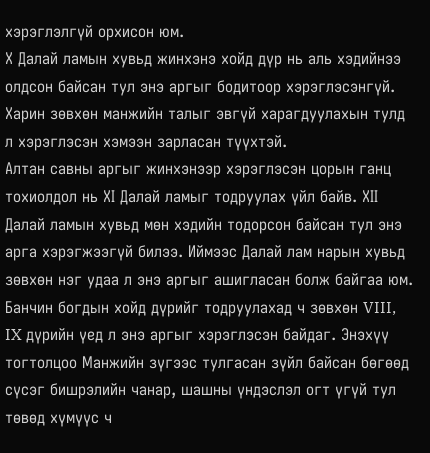хэрэглэлгүй орхисон юм.
Х Далай ламын хувьд жинхэнэ хойд дүр нь аль хэдийнээ олдсон байсан тул энэ аргыг бодитоор хэрэглэсэнгүй. Харин зөвхөн манжийн талыг эвгүй харагдуулахын тулд л хэрэглэсэн хэмээн зарласан түүхтэй.
Алтан савны аргыг жинхэнээр хэрэглэсэн цорын ганц тохиолдол нь ХI Далай ламыг тодруулах үйл байв. ХII Далай ламын хувьд мөн хэдийн тодорсон байсан тул энэ арга хэрэгжээгүй билээ. Иймээс Далай лам нарын хувьд зөвхөн нэг удаа л энэ аргыг ашигласан болж байгаа юм. Банчин богдын хойд дүрийг тодруулахад ч зөвхөн VIII, IX дүрийн үед л энэ аргыг хэрэглэсэн байдаг. Энэхүү тогтолцоо Манжийн зүгээс тулгасан зүйл байсан бөгөөд сүсэг бишрэлийн чанар, шашны үндэслэл огт үгүй тул төвөд хүмүүс ч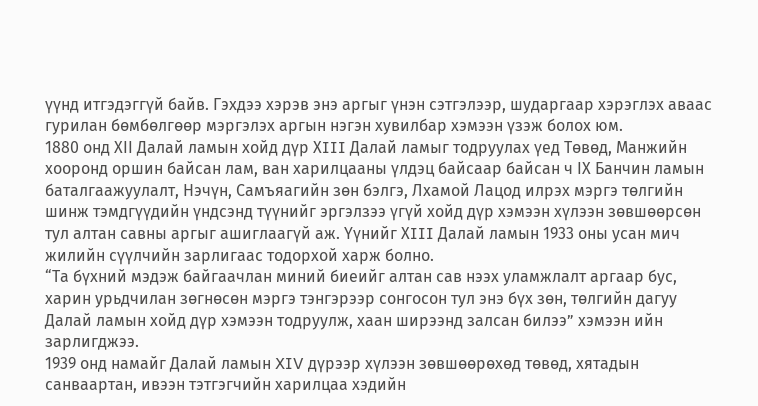үүнд итгэдэггүй байв. Гэхдээ хэрэв энэ аргыг үнэн сэтгэлээр, шударгаар хэрэглэх аваас гурилан бөмбөлгөөр мэргэлэх аргын нэгэн хувилбар хэмээн үзэж болох юм.
1880 онд ХII Далай ламын хойд дүр ХIII Далай ламыг тодруулах үед Төвөд, Манжийн хооронд оршин байсан лам, ван харилцааны үлдэц байсаар байсан ч IХ Банчин ламын баталгаажуулалт, Нэчүн, Самъяагийн зөн бэлгэ, Лхамой Лацод илрэх мэргэ төлгийн шинж тэмдгүүдийн үндсэнд түүнийг эргэлзээ үгүй хойд дүр хэмээн хүлээн зөвшөөрсөн тул алтан савны аргыг ашиглаагүй аж. Үүнийг ХIII Далай ламын 1933 оны усан мич жилийн сүүлчийн зарлигаас тодорхой харж болно.
“Та бүхний мэдэж байгаачлан миний биеийг алтан сав нээх уламжлалт аргаар бус, харин урьдчилан зөгнөсөн мэргэ тэнгэрээр сонгосон тул энэ бүх зөн, төлгийн дагуу Далай ламын хойд дүр хэмээн тодруулж, хаан ширээнд залсан билээ” хэмээн ийн зарлигджээ.
1939 онд намайг Далай ламын XIV дүрээр хүлээн зөвшөөрөхөд төвөд, хятадын санваартан, ивээн тэтгэгчийн харилцаа хэдийн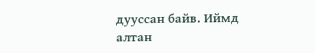дууссан байв. Иймд алтан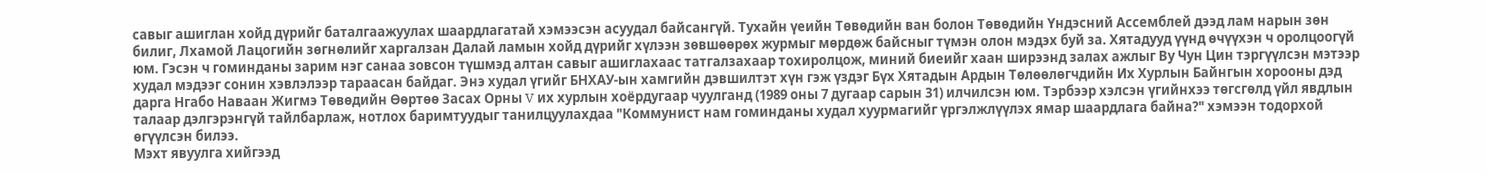савыг ашиглан хойд дүрийг баталгаажуулах шаардлагатай хэмээсэн асуудал байсангүй. Тухайн үеийн Төвөдийн ван болон Төвөдийн Үндэсний Ассемблей дээд лам нарын зөн билиг, Лхамой Лацогийн зөгнөлийг харгалзан Далай ламын хойд дүрийг хүлээн зөвшөөрөх журмыг мөрдөж байсныг түмэн олон мэдэх буй за. Хятадууд үүнд өчүүхэн ч оролцоогүй юм. Гэсэн ч гоминданы зарим нэг санаа зовсон түшмэд алтан савыг ашиглахаас татгалзахаар тохиролцож, миний биеийг хаан ширээнд залах ажлыг Ву Чун Цин тэргүүлсэн мэтээр худал мэдээг сонин хэвлэлээр тараасан байдаг. Энэ худал үгийг БНХАУ-ын хамгийн дэвшилтэт хүн гэж үздэг Бүх Хятадын Ардын Төлөөлөгчдийн Их Хурлын Байнгын хорооны дэд дарга Нгабо Наваан Жигмэ Төвөдийн Өөртөө Засах Орны V их хурлын хоёрдугаар чуулганд (1989 оны 7 дугаар сарын 31) илчилсэн юм. Тэрбээр хэлсэн үгийнхээ төгсгөлд үйл явдлын талаар дэлгэрэнгүй тайлбарлаж, нотлох баримтуудыг танилцуулахдаа "Коммунист нам гоминданы худал хуурмагийг үргэлжлүүлэх ямар шаардлага байна?" хэмээн тодорхой өгүүлсэн билээ.
Мэхт явуулга хийгээд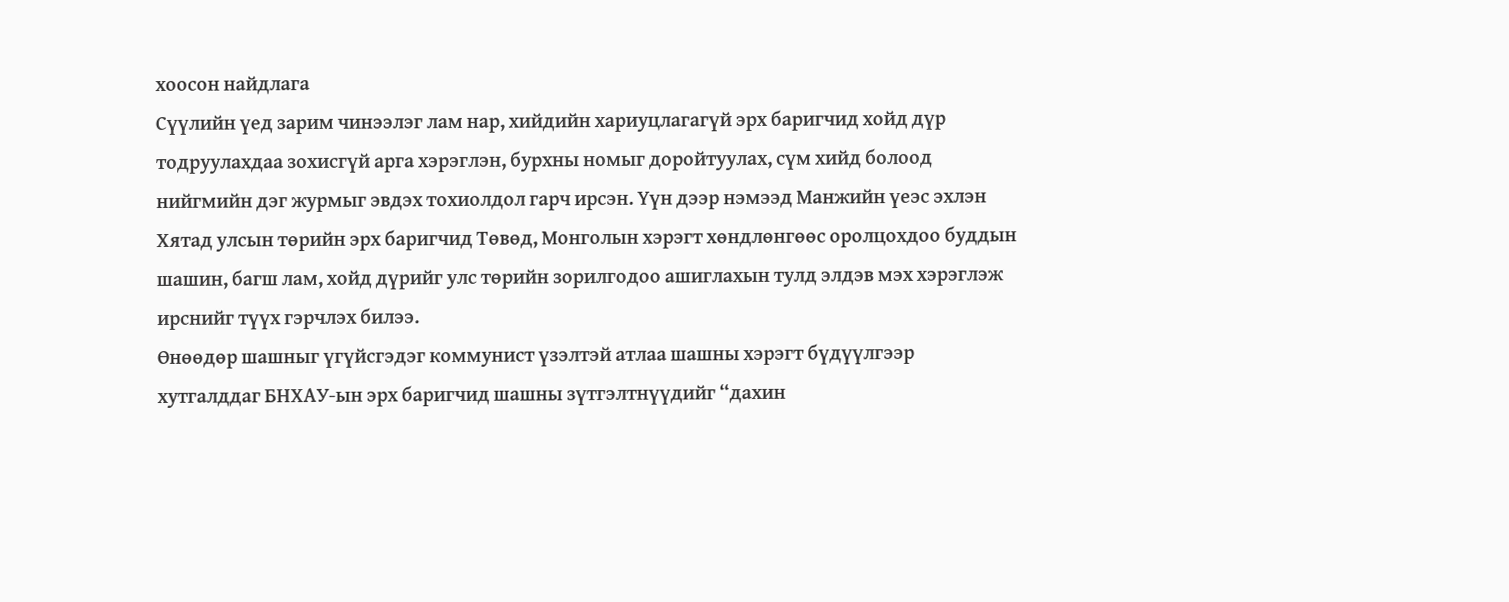хоосон найдлага
Сүүлийн үед зарим чинээлэг лам нар, хийдийн хариуцлагагүй эрх баригчид хойд дүр тодруулахдаа зохисгүй арга хэрэглэн, бурхны номыг доройтуулах, сүм хийд болоод нийгмийн дэг журмыг эвдэх тохиолдол гарч ирсэн. Үүн дээр нэмээд Манжийн үеэс эхлэн Хятад улсын төрийн эрх баригчид Төвөд, Монголын хэрэгт хөндлөнгөөс оролцохдоо буддын шашин, багш лам, хойд дүрийг улс төрийн зорилгодоо ашиглахын тулд элдэв мэх хэрэглэж ирснийг түүх гэрчлэх билээ.
Өнөөдөр шашныг үгүйсгэдэг коммунист үзэлтэй атлаа шашны хэрэгт бүдүүлгээр хутгалддаг БНХАУ-ын эрх баригчид шашны зүтгэлтнүүдийг “дахин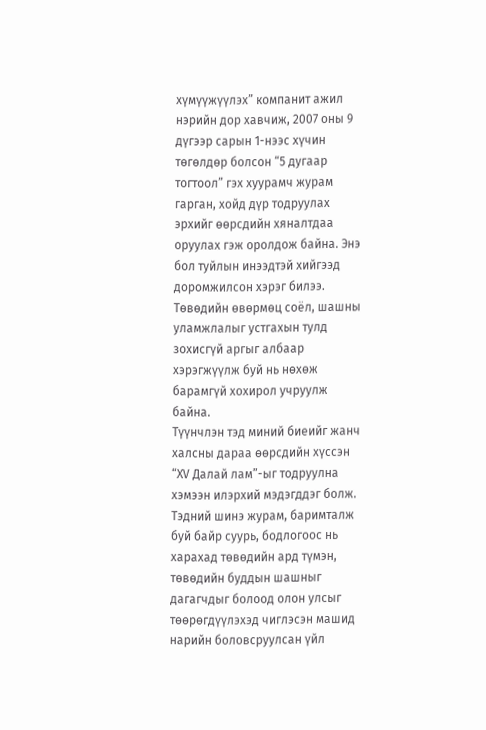хүмүүжүүлэх” компанит ажил нэрийн дор хавчиж, 2007 оны 9 дүгээр сарын 1-нээс хүчин төгөлдөр болсон “5 дугаар тогтоол” гэх хуурамч журам гарган, хойд дүр тодруулах эрхийг өөрсдийн хяналтдаа оруулах гэж оролдож байна. Энэ бол туйлын инээдтэй хийгээд доромжилсон хэрэг билээ. Төвөдийн өвөрмөц соёл, шашны уламжлалыг устгахын тулд зохисгүй аргыг албаар хэрэгжүүлж буй нь нөхөж барамгүй хохирол учруулж байна.
Түүнчлэн тэд миний биеийг жанч халсны дараа өөрсдийн хүссэн “ХV Далай лам”-ыг тодруулна хэмээн илэрхий мэдэгддэг болж. Тэдний шинэ журам, баримталж буй байр суурь, бодлогоос нь харахад төвөдийн ард түмэн, төвөдийн буддын шашныг дагагчдыг болоод олон улсыг төөрөгдүүлэхэд чиглэсэн машид нарийн боловсруулсан үйл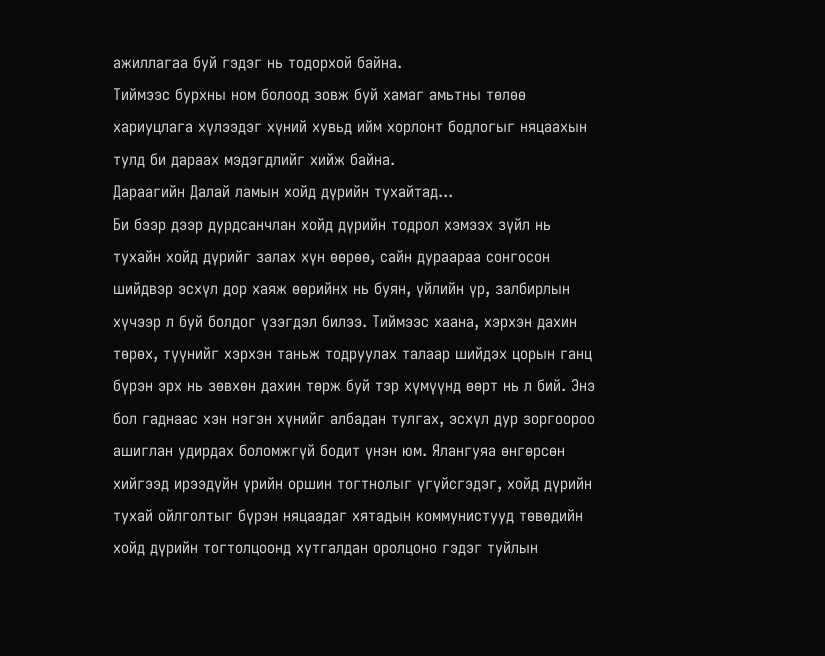ажиллагаа буй гэдэг нь тодорхой байна.
Тиймээс бурхны ном болоод зовж буй хамаг амьтны төлөө хариуцлага хүлээдэг хүний хувьд ийм хорлонт бодлогыг няцаахын тулд би дараах мэдэгдлийг хийж байна.
Дараагийн Далай ламын хойд дүрийн тухайтад...
Би бээр дээр дурдсанчлан хойд дүрийн тодрол хэмээх зүйл нь тухайн хойд дүрийг залах хүн өөрөө, сайн дураараа сонгосон шийдвэр эсхүл дор хаяж өөрийнх нь буян, үйлийн үр, залбирлын хүчээр л буй болдог үзэгдэл билээ. Тиймээс хаана, хэрхэн дахин төрөх, түүнийг хэрхэн таньж тодруулах талаар шийдэх цорын ганц бүрэн эрх нь зөвхөн дахин төрж буй тэр хүмүүнд өөрт нь л бий. Энэ бол гаднаас хэн нэгэн хүнийг албадан тулгах, эсхүл дур зоргоороо ашиглан удирдах боломжгүй бодит үнэн юм. Ялангуяа өнгөрсөн хийгээд ирээдүйн үрийн оршин тогтнолыг үгүйсгэдэг, хойд дүрийн тухай ойлголтыг бүрэн няцаадаг хятадын коммунистууд төвөдийн хойд дүрийн тогтолцоонд хутгалдан оролцоно гэдэг туйлын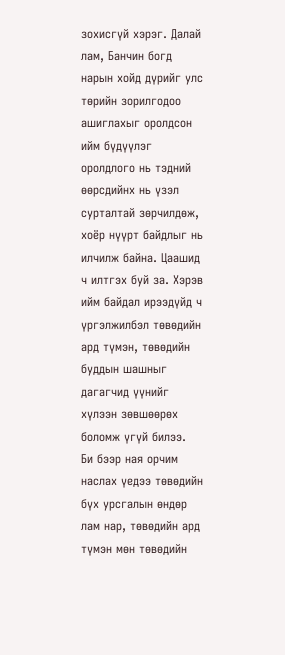зохисгүй хэрэг. Далай лам, Банчин богд нарын хойд дүрийг улс төрийн зорилгодоо ашиглахыг оролдсон ийм бүдүүлэг оролдлого нь тэдний өөрсдийнх нь үзэл сурталтай зөрчилдөж, хоёр нүүрт байдлыг нь илчилж байна. Цаашид ч илтгэх буй за. Хэрэв ийм байдал ирээдүйд ч үргэлжилбэл төвөдийн ард түмэн, төвөдийн буддын шашныг дагагчид үүнийг хүлээн зөвшөөрөх боломж үгүй билээ.
Би бээр ная орчим наслах үедээ төвөдийн бүх урсгалын өндөр лам нар, төвөдийн ард түмэн мөн төвөдийн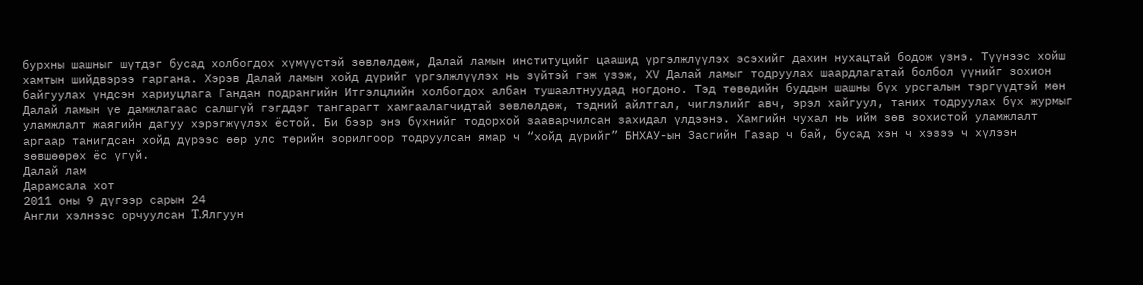бурхны шашныг шүтдэг бусад холбогдох хүмүүстэй зөвлөлдөж, Далай ламын институцийг цаашид үргэлжлүүлэх эсэхийг дахин нухацтай бодож үзнэ. Түүнээс хойш хамтын шийдвэрээ гаргана. Хэрэв Далай ламын хойд дүрийг үргэлжлүүлэх нь зүйтэй гэж үзэж, ХV Далай ламыг тодруулах шаардлагатай болбол үүнийг зохион байгуулах үндсэн хариуцлага Гандан подрангийн Итгэлцлийн холбогдох албан тушаалтнуудад ногдоно. Тэд төвөдийн буддын шашны бүх урсгалын тэргүүдтэй мөн Далай ламын үе дамжлагаас салшгүй гэгддэг тангарагт хамгаалагчидтай зөвлөлдөж, тэдний айлтгал, чиглэлийг авч, эрэл хайгуул, таних тодруулах бүх журмыг уламжлалт жаягийн дагуу хэрэгжүүлэх ёстой. Би бээр энэ бүхнийг тодорхой зааварчилсан захидал үлдээнэ. Хамгийн чухал нь ийм зөв зохистой уламжлалт аргаар танигдсан хойд дүрээс өөр улс төрийн зорилгоор тодруулсан ямар ч “хойд дүрийг” БНХАУ-ын Засгийн Газар ч бай, бусад хэн ч хэзээ ч хүлээн зөвшөөрөх ёс үгүй.
Далай лам
Дарамсала хот
2011 оны 9 дүгээр сарын 24
Англи хэлнээс орчуулсан T.Ялгуун